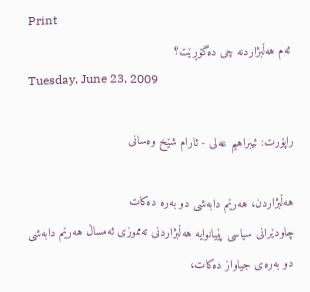Print
 ئه‌م هه‌ڵبژاردنه‌ چی‌ ده‌گۆڕێت؟
Tuesday, June 23, 2009

راپۆرت: ئیبراهیم عه‌لی‌ - ئارام شێخ وه‌سانی‌

هه‌ڵبژاردن، هه‌رێم دابه‌شی‌ دو به‌ره‌ ده‌كات
چاودێرانی‌ سیاسی‌ پێیانوایه‌ هه‌ڵبژاردنی‌ ته‌مموزی‌ ئه‌مساڵ‌ هه‌رێم دابه‌شی‌ دو به‌ره‌ی‌ جیاواز ده‌كات،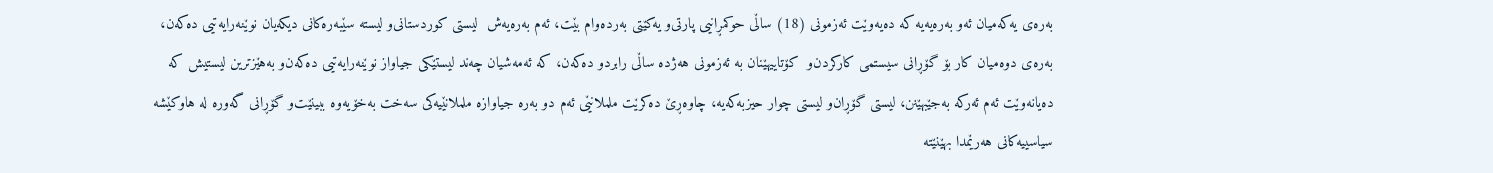به‌ره‌ی‌ یه‌كه‌میان ئه‌و به‌ره‌یه‌یه‌ كه‌ ده‌یه‌وێت ئه‌زمونی‌ (18) ساڵی‌ حوكمڕانیی‌ پارتی‌‌و یه‌كێتی‌ به‌رده‌وام بێت، ئه‌م به‌ره‌یه‌ش  لیستی‌ كوردستانی‌‌و لیسته‌ سێبه‌ره‌كانی‌ دیكه‌یان نوێنه‌رایه‌تیی‌ ده‌كه‌ن، به‌ره‌ی‌ دوه‌میان كار بۆ گۆڕانی‌ سیستمی‌ كاركردن‌و  كۆتاییهێنان به‌ ئه‌زمونی‌ هه‌ژده‌ ساڵی‌ رابردو ده‌كه‌ن، كه‌ ئه‌مه‌شیان چه‌ند لیستێكی‌ جیاواز نوێنه‌رایه‌تیی‌ ده‌كه‌ن‌و به‌هێزترین لیستیش كه‌ ده‌یانه‌وێت ئه‌م ئه‌ركه‌ به‌جێبهێنن، لیستی‌ گۆڕان‌و لیستی‌ چوار حیزبه‌كه‌یه‌، چاوه‌ڕێ‌ ده‌كرێت ململانێی‌ ئه‌م دو به‌ره‌ جیاوازه‌ ململانێیه‌كی‌ سه‌خت به‌خۆیه‌وه‌ ببینێت‌و گۆڕانی‌ گه‌وره‌ له‌ هاوكێشه‌ سیاسییه‌كانی‌ هه‌رێمدا بهێنێته‌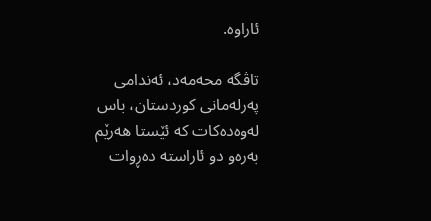ئاراوه‌.

تاڤگه‌ محه‌مه‌د، ئه‌ندامی‌ په‌رله‌مانی‌ كوردستان، باس له‌وه‌ده‌كات كه‌ ئێستا هه‌رێم به‌ره‌و دو ئاراسته‌ ده‌ڕوات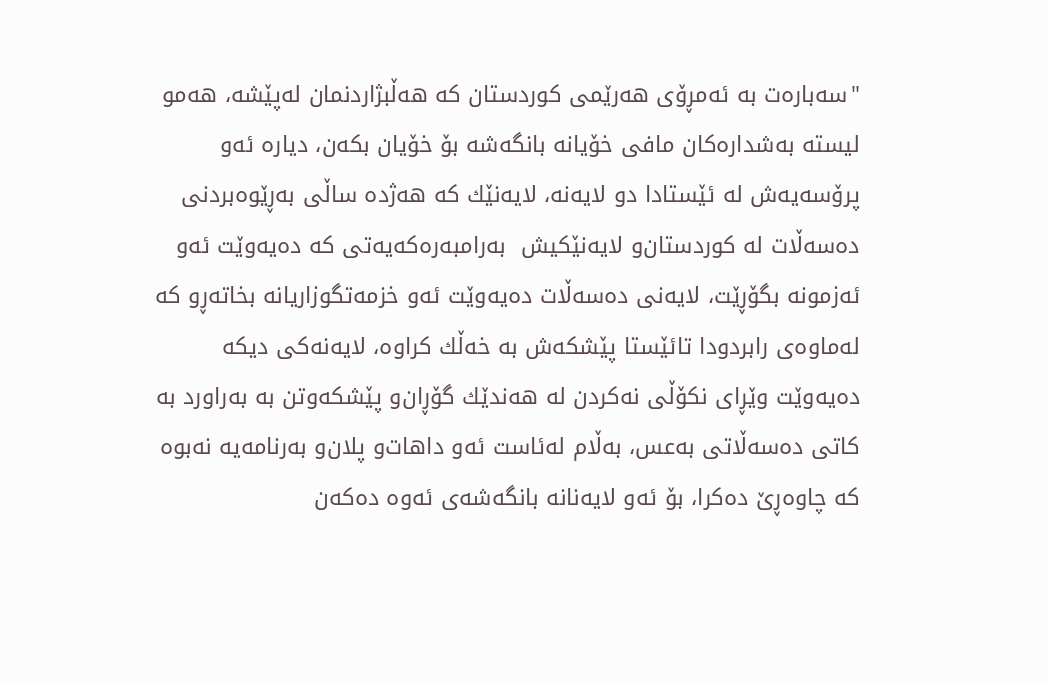"سه‌باره‌ت به‌ ئه‌مڕۆی‌ هه‌رێمی‌ كوردستان كه‌ هه‌ڵبژاردنمان له‌پێشه‌، هه‌مو لیسته‌ به‌شداره‌كان مافی‌ خۆیانه‌ بانگه‌شه‌ بۆ خۆیان بكه‌ن، دیاره‌ ئه‌و پرۆسه‌یه‌ش له‌ ئێستادا دو لایه‌نه‌، لایه‌نێك كه‌ هه‌ژده‌ ساڵی‌ به‌ڕێوه‌بردنی‌ ده‌سه‌ڵات له‌ كوردستان‌و لایه‌نێكیش  به‌رامبه‌ره‌كه‌یه‌تی‌ كه‌ ده‌یه‌وێت ئه‌و ئه‌زمونه‌ بگۆڕێت، لایه‌نی‌ ده‌سه‌ڵات ده‌یه‌وێت ئه‌و خزمه‌تگوزاریانه‌ بخاته‌ڕو كه‌ له‌ماوه‌ی‌ رابردودا تائێستا پێشكه‌ش به‌ خه‌ڵك كراوه‌، لایه‌نه‌كی‌ دیكه‌ ده‌یه‌وێت وێڕای‌ نكۆڵی‌ نه‌كردن له‌ هه‌ندێك گۆڕان‌و پێشكه‌وتن به‌ به‌راورد به‌ كاتی‌ ده‌سه‌ڵاتی‌ به‌عس، به‌ڵام له‌ئاست ئه‌و داهات‌و پلان‌و به‌رنامه‌یه‌ نه‌بوه‌ كه‌ چاوه‌ڕێ‌ ده‌كرا، بۆ ئه‌و لایه‌نانه‌ بانگه‌شه‌ی‌ ئه‌وه‌ ده‌كه‌ن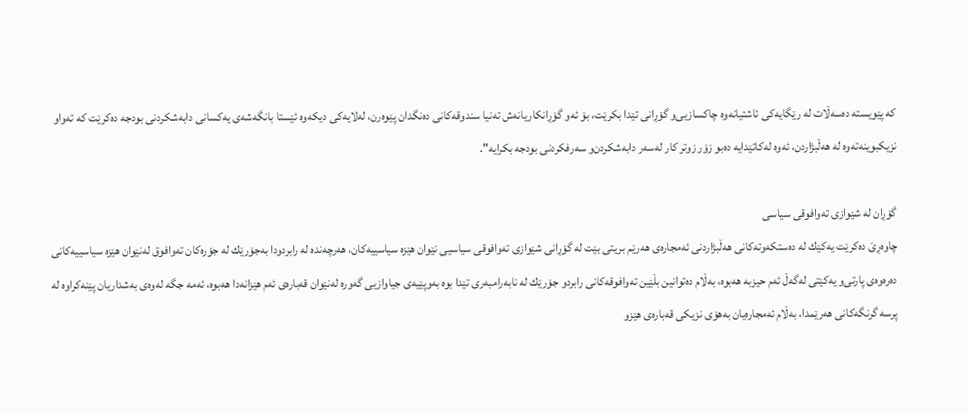كه‌ پێویسته‌ ده‌سه‌ڵات له‌ رێگایه‌كی‌ ئاشتیانه‌وه‌ چاكسازیی‌‌و گۆڕانی‌ تێدا بكرێت، بۆ ئه‌و گۆڕانكاریانه‌ش ته‌نیا سندوقه‌كانی‌ ده‌نگدان پێوه‌رن، له‌لایه‌كی‌ دیكه‌وه‌ ئێستا بانگه‌شه‌ی‌ یه‌كسانی‌ دابه‌شكردنی‌ بودجه‌ ده‌كرێت كه‌ ته‌واو نزیكبوینه‌ته‌وه‌ له‌ هه‌ڵبژاردن، ئه‌وه‌ له‌كاتێدایه‌ ده‌بو زۆر زوتر كار له‌سه‌ر دابه‌شكردن‌و سه‌رفكردنی‌ بودجه‌ بكرایه‌".

گۆڕان له‌ شێوازی‌ ته‌وافوقی‌ سیاسی‌
چاوه‌ڕێ‌ ده‌كرێت یه‌كێك له‌ ده‌ستكه‌وته‌كانی‌ هه‌ڵبژاردنی‌ ئه‌مجاره‌ی‌ هه‌رێم بریتی‌ بێت له‌ گۆڕانی‌ شێوازی‌ ته‌وافوقی‌ سیاسیی‌ نێوان هێزه‌ سیاسییه‌كان، هه‌رچه‌نده‌ له‌ رابردودا به‌جۆرێك له‌ جۆره‌كان ته‌وافوق له‌نێوان هێزه‌ سیاسییه‌كانی‌ ده‌ره‌وه‌ی‌ پارتی‌‌و یه‌كێتی‌ له‌گه‌ڵ‌ ئه‌م حیزبه‌ هه‌بوه‌، به‌ڵام ده‌توانین بڵێین ته‌وافوقه‌كانی‌ رابردو جۆرێك له‌ نابه‌رامبه‌ری‌ تێدا بوه‌ به‌وپێیه‌ی‌ جیاوازیی‌ گه‌وره‌ له‌نێوان قه‌باره‌ی‌ ئه‌م هێزانه‌دا هه‌بوه‌، ئه‌مه‌ جگه‌ له‌وه‌ی‌ به‌شداریان پێنه‌كراوه‌ له‌ پرسه‌ گرنگه‌كانی‌ هه‌رێمدا، به‌ڵام ئه‌مجاره‌یان به‌هۆی‌ نزیكی‌ قه‌باره‌ی‌ هێزو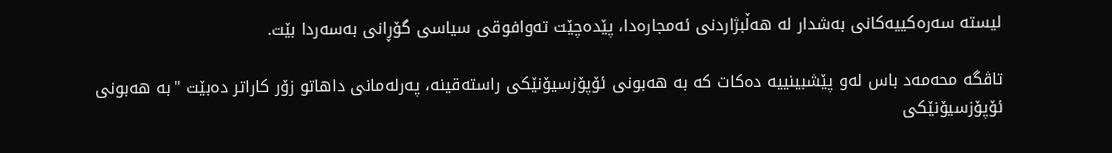لیسته‌ سه‌ره‌كییه‌كانی‌ به‌شدار له‌ هه‌ڵبژاردنی‌ ئه‌مجاره‌دا، پێده‌چێت ته‌وافوقی‌ سیاسی‌ گۆڕانی‌ به‌سه‌ردا بێت.

تاڤگه‌ محه‌مه‌د باس له‌و پێشبینییه‌ ده‌كات كه‌ به‌ هه‌بونی‌ ئۆپۆزسیۆنێكی‌ راسته‌قینه‌، په‌رله‌مانی‌ داهاتو زۆر كاراتر ده‌بێت "به‌ هه‌بونی‌ ئۆپۆزسیۆنێكی‌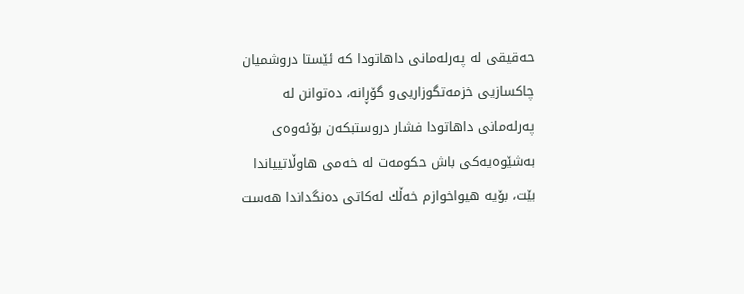حه‌قیقی‌ له‌ په‌رله‌مانی‌ داهاتودا كه‌ ئێستا دروشمیان چاكسازیی‌ خزمه‌تگوزاریی‌‌و گۆڕانه‌، ده‌توانن له‌ په‌رله‌مانی‌ داهاتودا فشار دروستبكه‌ن بۆئه‌وه‌ی‌ به‌شێوه‌یه‌كی‌ باش حكومه‌ت له‌ خه‌می‌ هاوڵاتییاندا بێت، بۆیه‌ هیواخوازم خه‌ڵك له‌كاتی‌ ده‌نگداندا هه‌ست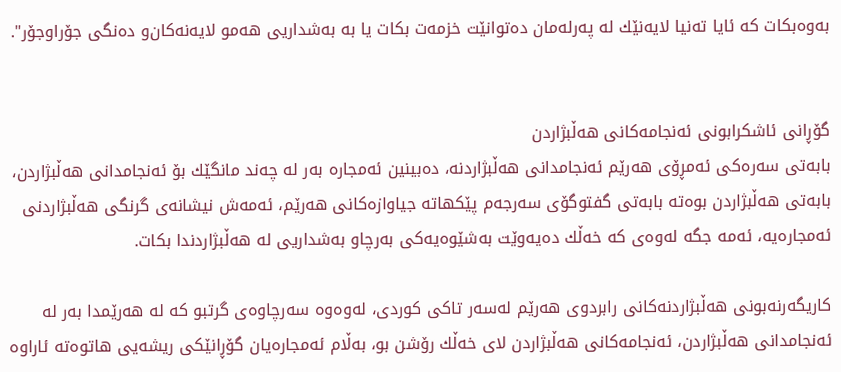به‌وه‌بكات كه‌ ئایا ته‌نیا لایه‌نێك له‌ په‌رله‌مان ده‌توانێت خزمه‌ت بكات یا به‌ به‌شداریی‌ هه‌مو لایه‌نه‌كان‌و ده‌نگی‌ جۆراوجۆر".


گۆڕانی‌ ئاشكرابونی‌ ئه‌نجامه‌كانی‌ هه‌ڵبژاردن
بابه‌تی‌ سه‌ره‌كی‌ ئه‌مڕۆی‌ هه‌رێم ئه‌نجامدانی‌ هه‌ڵبژاردنه‌، ده‌بینین ئه‌مجاره‌ به‌ر له‌ چه‌ند مانگێك بۆ ئه‌نجامدانی‌ هه‌ڵبژاردن، بابه‌تی‌ هه‌ڵبژاردن بوه‌ته‌ بابه‌تی‌ گفتوگۆی‌ سه‌رجه‌م پێكهاته‌ جیاوازه‌كانی‌ هه‌رێم، ئه‌مه‌ش نیشانه‌ی‌ گرنگی‌ هه‌ڵبژاردنی‌ ئه‌مجاره‌یه‌، ئه‌مه‌ جگه‌ له‌وه‌ی‌ كه‌ خه‌ڵك ده‌یه‌وێت به‌شێوه‌یه‌كی‌ به‌رچاو به‌شداریی‌ له‌ هه‌ڵبژاردندا بكات.

كاریگه‌رنه‌بونی‌ هه‌ڵبژاردنه‌كانی‌ رابردوی‌ هه‌رێم له‌سه‌ر تاكی‌ كوردی‌، له‌وه‌وه‌ سه‌رچاوه‌ی‌ گرتبو كه‌ له‌ هه‌رێمدا به‌ر له‌ ئه‌نجامدانی‌ هه‌ڵبژاردن، ئه‌نجامه‌كانی هه‌ڵبژاردن لای‌ خه‌ڵك رۆشن بو، به‌ڵام ئه‌مجاره‌یان گۆڕانێكی‌ ریشه‌یی‌ هاتوه‌ته‌ ئاراوه‌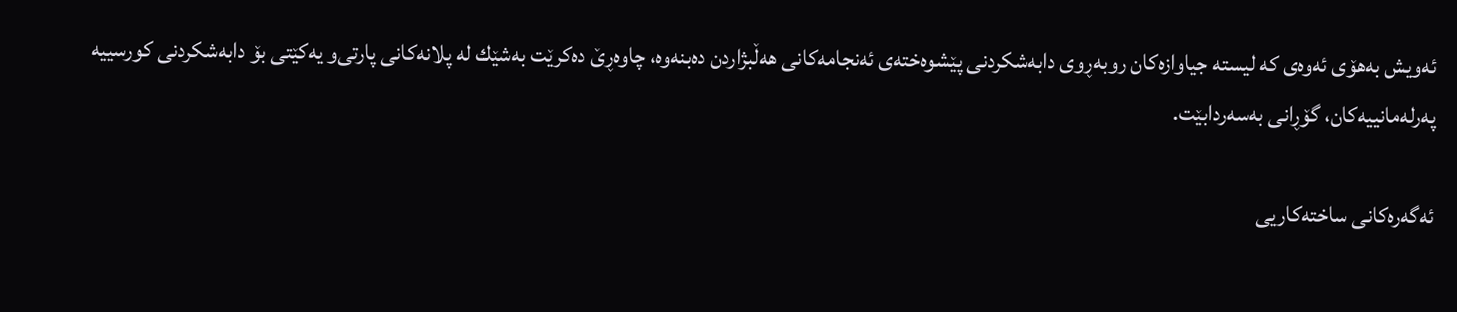ئه‌ویش به‌هۆی‌ ئه‌وه‌ی‌ كه‌ لیسته‌ جیاوازه‌كان روبه‌ڕوی‌ دابه‌شكردنی‌ پێشوه‌خته‌ی‌ ئه‌نجامه‌كانی‌ هه‌ڵبژاردن ده‌بنه‌وه‌، چاوه‌ڕێ‌ ده‌كرێت به‌شێك له‌ پلانه‌كانی‌ پارتی‌‌و یه‌كێتی‌ بۆ دابه‌شكردنی‌ كورسییه‌ په‌رله‌مانییه‌كان، گۆڕانی‌ به‌سه‌ردابێت.

ئه‌گه‌ره‌كانی‌ ساخته‌كاریی‌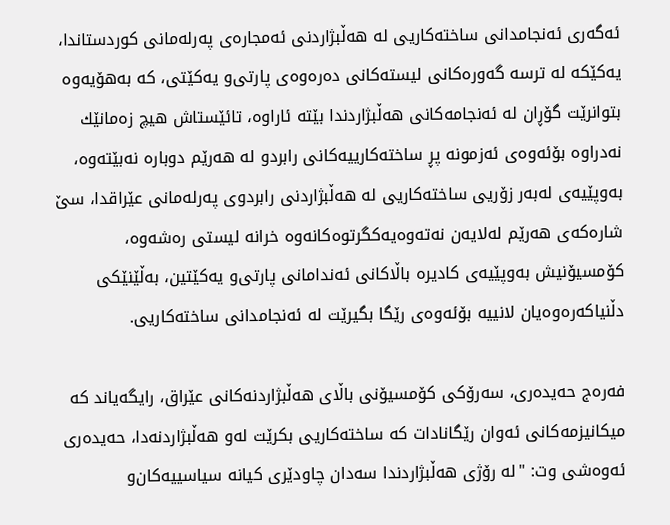ئه‌گه‌ری‌ ئه‌نجامدانی‌ ساخته‌كاریی‌ له‌ هه‌ڵبژاردنی‌ ئه‌مجاره‌ی‌ په‌رله‌مانی‌ كوردستاندا، یه‌كێكه‌ له‌ ترسه‌ گه‌وره‌كانی‌ لیسته‌كانی‌ ده‌ره‌وه‌ی‌ پارتی‌‌و یه‌كێتی‌، كه‌ به‌هۆیه‌وه‌ بتوانرێت گۆڕان له‌ ئه‌نجامه‌كانی‌ هه‌ڵبژاردندا بێته‌ ئاراوه‌، تائێستاش هیچ زه‌مانێك نه‌دراوه‌ بۆئه‌وه‌ی‌ ئه‌زمونه‌ پڕ ساخته‌كارییه‌كانی‌ رابردو له‌ هه‌رێم دوباره‌ نه‌بێته‌وه‌، به‌وپێیه‌ی‌ له‌به‌ر زۆریی‌ ساخته‌كاریی‌ له‌ هه‌ڵبژاردنی‌ رابردوی‌ په‌رله‌مانی‌ عێراقدا، سێ‌ شاره‌كه‌ی‌ هه‌رێم له‌لایه‌ن نه‌ته‌وه‌یه‌كگرتوه‌كانه‌وه‌ خرانه‌ لیستی‌ ره‌شه‌وه‌، كۆمسیۆنیش به‌وپێیه‌ی‌ كادیره‌ باڵاكانی‌ ئه‌ندامانی‌ پارتی‌‌و یه‌كێتین، به‌ڵێنێكی‌ دڵنیاكه‌ره‌وه‌یان لانییه‌ بۆئه‌وه‌ی‌ رێگا بگیرێت له‌ ئه‌نجامدانی‌ ساخته‌كاریی‌.

فه‌ره‌ج حه‌یده‌ری‌، سه‌رۆكی‌ كۆمسیۆنی‌ باڵای‌ هه‌ڵبژاردنه‌كانی‌ عێراق، رایگه‌یاند كه‌ میكانیزمه‌كانی‌ ئه‌وان رێگانادات كه‌ ساخته‌كاریی‌ بكرێت له‌و هه‌ڵبژاردنه‌دا، حه‌یده‌ری‌ ئه‌وه‌شی‌ وت: "له‌ رۆژی‌ هه‌ڵبژاردندا سه‌دان چاودێری‌ كیانه‌ سیاسییه‌كان‌و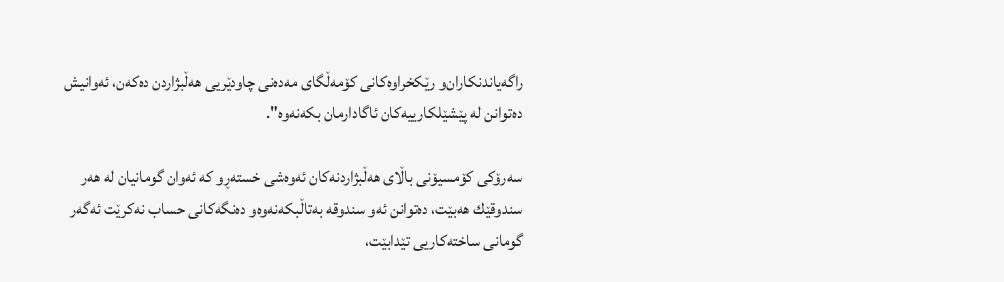راگه‌یاندنكاران‌و رێكخراوه‌كانی‌ كۆمه‌ڵگای‌ مه‌ده‌نی‌ چاودێریی‌ هه‌ڵبژاردن ده‌كه‌ن، ئه‌وانیش ده‌توانن له‌ پێشێلكارییه‌كان ئاگادارمان بكه‌نه‌وه‌".

سه‌رۆكی‌ كۆمسیۆنی‌ باڵای‌ هه‌ڵبژاردنه‌كان ئه‌وه‌شی‌ خسته‌ڕو كه‌ ئه‌وان گومانیان له‌ هه‌ر سندوقێك هه‌بێت، ده‌توانن ئه‌و سندوقه‌ به‌تاڵبكه‌نه‌وه‌‌و ده‌نگه‌كانی‌ حساب نه‌كرێت ئه‌گه‌ر گومانی‌ ساخته‌كاریی‌ تێدابێت،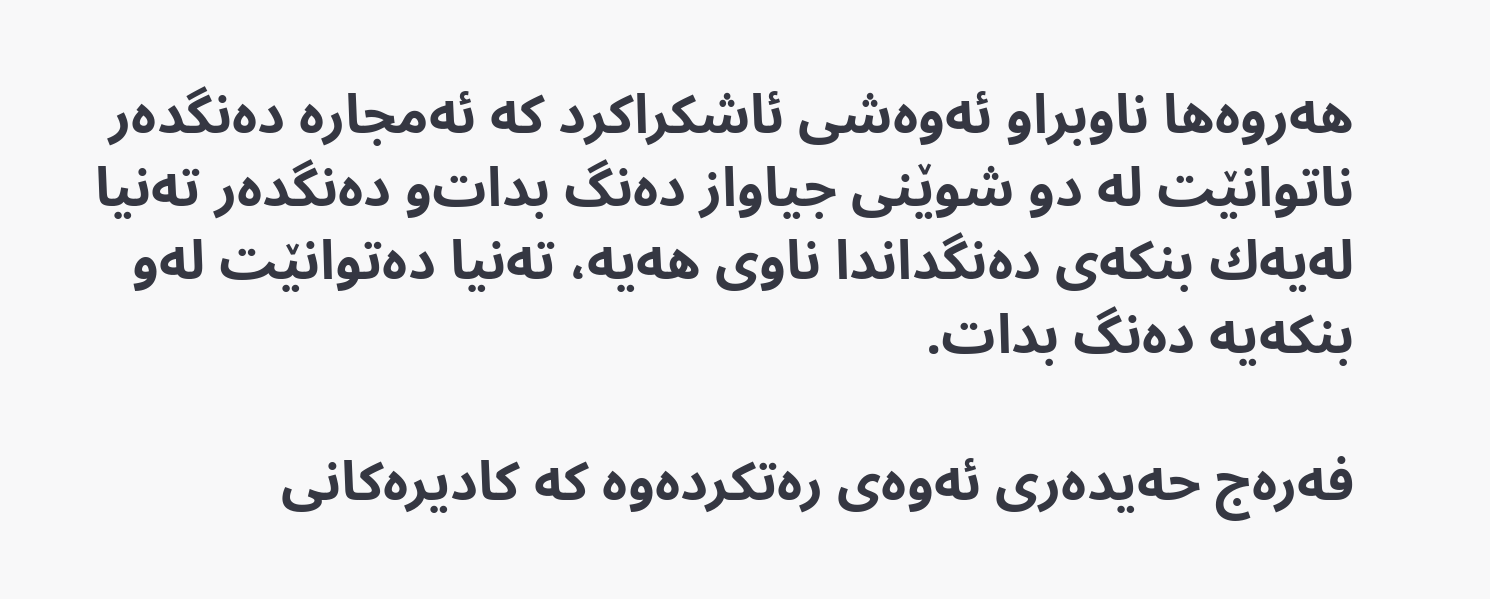هه‌روه‌ها ناوبراو ئه‌وه‌شی‌ ئاشكراكرد كه‌ ئه‌مجاره‌ ده‌نگده‌ر ناتوانێت له‌ دو شوێنی‌ جیاواز ده‌نگ بدات‌و ده‌نگده‌ر ته‌نیا له‌یه‌ك بنكه‌ی‌ ده‌نگداندا ناوی‌ هه‌یه‌، ته‌نیا ده‌توانێت له‌و بنكه‌یه‌ ده‌نگ بدات.

فه‌ره‌ج حه‌یده‌ری‌ ئه‌وه‌ی ره‌تكرده‌وه‌ كه‌ كادیره‌كانی‌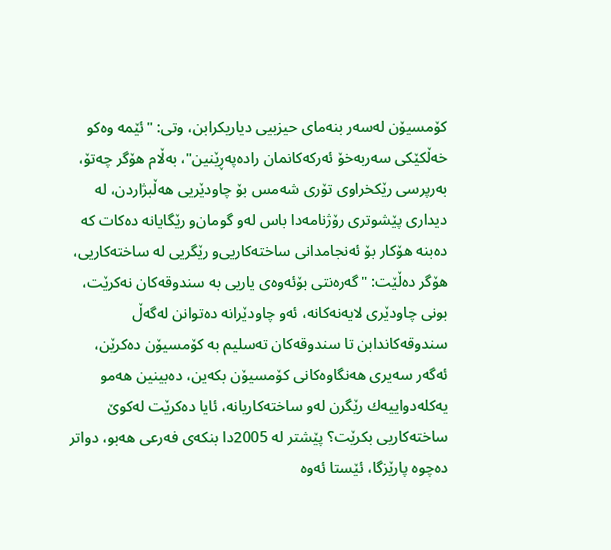كۆمسیۆن له‌سه‌ر بنه‌مای‌ حیزبیی‌ دیاریكرابن، وتی‌: "ئێمه‌ وه‌كو خه‌ڵكێكی‌ سه‌ربه‌خۆ ئه‌ركه‌كانمان راده‌په‌ڕێنین"، به‌ڵام هۆگر چه‌تۆ، به‌رپرسی‌ رێكخراوی‌ تۆری‌ شه‌مس بۆ چاودێریی‌ هه‌ڵبژاردن، له‌ دیداری‌ پێشوتری‌ رۆژنامه‌دا باس له‌و گومان‌و رێگایانه‌ ده‌كات كه‌ ده‌بنه‌ هۆكار بۆ ئه‌نجامدانی‌ ساخته‌كاریی‌‌و رێگریی‌ له‌ ساخته‌كاریی‌، هۆگر ده‌ڵێت: "گه‌ره‌نتی‌ بۆئه‌وه‌ی‌ یاریی‌ به‌ سندوقه‌كان نه‌كرێت، بونی‌ چاودێری‌ لایه‌نه‌كانه‌، ئه‌و چاودێرانه‌ ده‌توانن له‌گه‌ڵ‌ سندوقه‌كاندابن تا سندوقه‌كان ته‌سلیم به‌ كۆمسیۆن ده‌كرێن، ئه‌گه‌ر سه‌یری‌ هه‌نگاوه‌كانی‌ كۆمسیۆن بكه‌ین، ده‌بینین هه‌مو یه‌كله‌دواییه‌ك رێگرن له‌و ساخته‌كاریانه‌، ئایا ده‌كرێت له‌كوێ‌ ساخته‌كاریی‌ بكرێت؟ پێشتر له‌ 2005دا بنكه‌ی‌ فه‌رعی‌ هه‌بو، دواتر ده‌چوه‌ پارێزگا، ئێستا ئه‌وه‌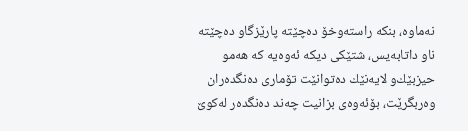نه‌ماوه‌، بنكه‌ راسته‌وخۆ ده‌چێته‌ پارێزگاو ده‌چێته‌ ناو داتابه‌یس، شتێكی‌ دیكه‌ ئه‌وه‌یه‌ كه‌ هه‌مو حیزبێك‌و لایه‌نێك ده‌توانێت تۆماری‌ ده‌نگده‌ران وه‌ربگرێت، بۆئه‌وه‌ی‌ بزانیت چه‌ند ده‌نگده‌ر له‌كوێ‌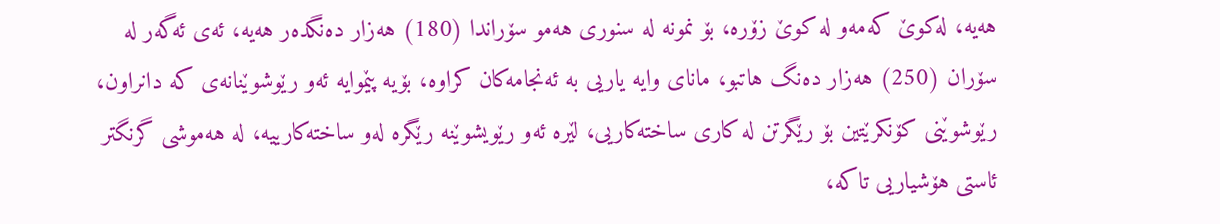هه‌یه‌، له‌كوێ‌ كه‌مه‌‌و له‌ كوێ‌ زۆره‌، بۆ نمونه‌ له‌ سنوری‌ هه‌مو سۆراندا (180) هه‌زار ده‌نگده‌ر هه‌یه‌، ئه‌ی‌ ئه‌گه‌ر له‌ سۆران (250) هه‌زار ده‌نگ هاتبو، مانای‌ وایه‌ یاریی‌ به‌ ئه‌نجامه‌كان كراوه‌، بۆیه‌ پێموایه‌ ئه‌و رێوشوێنانه‌ی‌ كه‌ دانراون، رێوشوێنی‌ كۆنكرێتین بۆ رێگرتن له‌ كاری‌ ساخته‌كاریی‌، لێره‌ ئه‌و رێویشوێنه‌ رێگره‌ له‌و ساخته‌كارییه‌، له‌ هه‌موشی‌ گرنگتر ئاستی‌ هۆشیاریی‌ تاكه‌،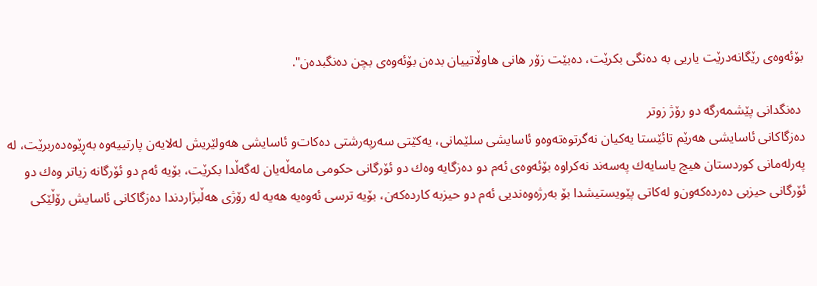بۆئه‌وه‌ی‌ رێگانه‌درێت یاریی‌ به‌ ده‌نگی‌ بكرێت، ده‌بێت زۆر هانی‌ هاوڵاتییان بده‌ن بۆئه‌وه‌ی‌ بچن ده‌نگبده‌ن".

 ده‌نگدانی‌ پێشمه‌رگه‌ دو رۆژ زوتر
ده‌زگاكانی‌ ئاسایشی‌ هه‌رێم تائێستا یه‌كیان نه‌گرتوه‌ته‌وه‌و ئاسایشی‌ سلێمانی‌، یه‌كێتی‌ سه‌رپه‌رشتی‌ ده‌كات‌و ئاسایشی‌ هه‌ولێریش له‌لایه‌ن پارتییه‌وه‌ به‌ڕێوه‌ده‌ربرێت، له‌ په‌رله‌مانی‌ كوردستان هیچ یاسایه‌ك په‌سه‌ند نه‌كراوه‌ بۆئه‌وه‌ی‌ ئه‌م دو ده‌زگایه‌ وه‌ك دو ئۆرگانی‌ حكومی‌ مامه‌ڵه‌یان له‌گه‌ڵدا بكرێت، بۆیه‌ ئه‌م دو ئۆرگانه‌ زیاتر وه‌ك دو ئۆرگانی‌ حیزبی‌ ده‌رده‌كه‌ون‌و له‌كاتی‌ پێویستیشدا بۆ به‌رژه‌وه‌ندیی‌ ئه‌م دو حیزبه‌ كارده‌كه‌ن، بۆیه‌ ترسی‌ ئه‌وه‌یه‌ هه‌یه‌ له‌ رۆژی‌ هه‌ڵبژاردندا ده‌زگاكانی‌ ئاسایش رۆڵێكی‌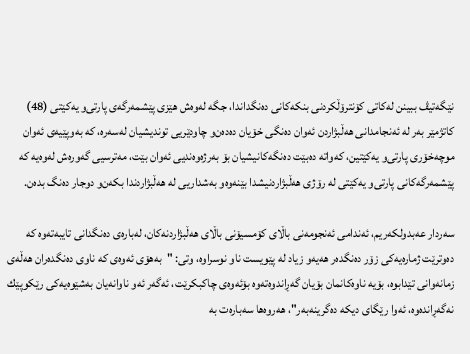نێگه‌تیڤ ببینن له‌كاتی‌ كۆنترۆڵكردنی‌ بنكه‌كانی‌ ده‌نگداندا، جگه‌ له‌وه‌ش هێزی‌ پێشمه‌رگه‌ی‌ پارتی‌‌و یه‌كێتی‌ (48) كاتژمێر به‌ر له‌ ئه‌نجامدانی‌ هه‌ڵبژاردن ئه‌وان ده‌نگی خۆیان ده‌ده‌ن‌و چاودێریی توندیشیان له‌سه‌ره‌، كه‌ به‌وپێیه‌ی‌ ئه‌وان موچه‌خۆری‌ پارتی‌‌و یه‌كێتین، كه‌واته‌ ده‌بێت ده‌نگه‌كانیشیان بۆ به‌رژه‌وه‌ندیی‌ ئه‌وان بێت، مه‌ترسیی‌ گه‌وره‌ش له‌وه‌یه‌ كه‌ پێشمه‌رگه‌كانی‌ پارتی‌‌و یه‌كێتی‌ له‌ رۆژی‌ هه‌ڵبژاردنیشدا بێنه‌وه‌و به‌شداریی‌ له‌ هه‌ڵبژاردندا بكه‌ن‌و دوجار ده‌نگ بده‌ن.

سه‌ردار عه‌بدولكه‌ریم، ئه‌ندامی‌ ئه‌نجومه‌نی‌ باڵای‌ كۆمسیۆنی‌ باڵای‌ هه‌ڵبژاردنه‌كان، له‌باره‌ی‌ ده‌نگدانی‌ تایبه‌ته‌وه‌ كه‌ ده‌وترێت ژماره‌یه‌كی‌ زۆر ده‌نگده‌ر هه‌یه‌و زیاد له‌ پێویست ناو نوسراوه‌، وتی‌: "به‌هۆی‌ ئه‌وه‌ی‌ كه‌ ناوی‌ ده‌نگده‌ران هه‌ڵه‌ی‌ زمانه‌وانی‌ تێدابوه‌، بۆیه‌ ناوه‌كانمان بۆیان گه‌ڕاندوه‌ته‌وه‌ بۆئه‌وه‌ی‌ چاكبكرێت، ئه‌گه‌ر ئه‌و ناوانه‌یان به‌شێوه‌یه‌كی‌ رێكوپێك نه‌گه‌ڕانده‌وه‌، ئه‌وا رێگای‌ دیكه‌ ده‌گرینه‌به‌ر"، هه‌روه‌ها سه‌باره‌ت به‌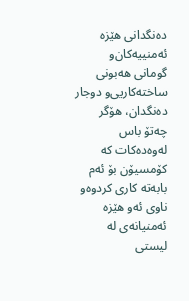ده‌نگدانی‌ هێزه‌ ئه‌منییه‌كان‌و گومانی‌ هه‌بونی‌ ساخته‌كاریی‌‌و دوجار ده‌نگدان، هۆگر چه‌تۆ باس له‌وه‌ده‌كات كه‌ كۆمسیۆن بۆ ئه‌م بابه‌ته‌ كاری‌ كردوه‌‌و ناوی‌ ئه‌و هێزه‌ ئه‌منیانه‌ی‌ له‌ لیستی‌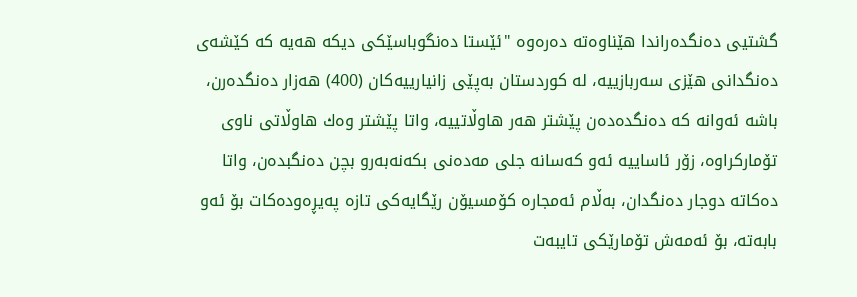گشتیی‌ ده‌نگده‌راندا هێناوه‌ته‌ ده‌ره‌وه‌ "ئێستا ده‌نگوباسێكی‌ دیكه‌ هه‌یه‌ كه‌ كێشه‌ی‌ ده‌نگدانی‌ هێزی‌ سه‌ربازییه‌، له‌ كوردستان به‌پێی‌ زانیارییه‌كان (400) هه‌زار ده‌نگده‌رن، باشه‌ ئه‌وانه‌ كه‌ ده‌نگده‌ده‌ن پێشتر هه‌ر هاوڵاتییه‌، واتا پێشتر وه‌ك هاوڵاتی‌ ناوی‌ تۆماركراوه‌، زۆر ئاساییه‌ ئه‌و كه‌سانه‌ جلی‌ مه‌ده‌نی‌ بكه‌نه‌به‌رو بچن ده‌نگبده‌ن، واتا ده‌كاته‌ دوجار ده‌نگدان، به‌ڵام ئه‌مجاره‌ كۆمسیۆن رێگایه‌كی‌ تازه‌ په‌یڕه‌وده‌كات بۆ ئه‌و بابه‌ته‌، بۆ ئه‌مه‌ش تۆمارێكی‌ تایبه‌ت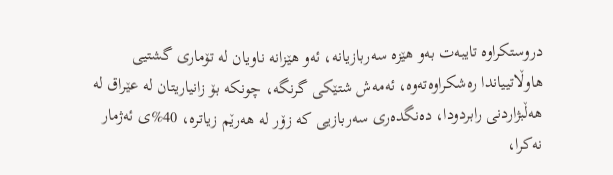دروستكراوه‌ تایبه‌ت به‌و هێزه‌ سه‌ربازیانه‌، ئه‌و هێزانه‌ ناویان له‌ تۆماری‌ گشتیی‌ هاوڵاتییاندا ره‌شكراوه‌ته‌وه‌، ئه‌مه‌ش شتێكی‌ گرنگه‌، چونكه‌ بۆ زانیاریتان له‌ عێراق له‌ هه‌ڵبژاردنی‌ رابردودا، ده‌نگده‌ری‌ سه‌ربازیی‌ كه‌ زۆر له‌ هه‌رێم زیاتره‌، 40%ی‌ ئه‌ژمار نه‌كرا،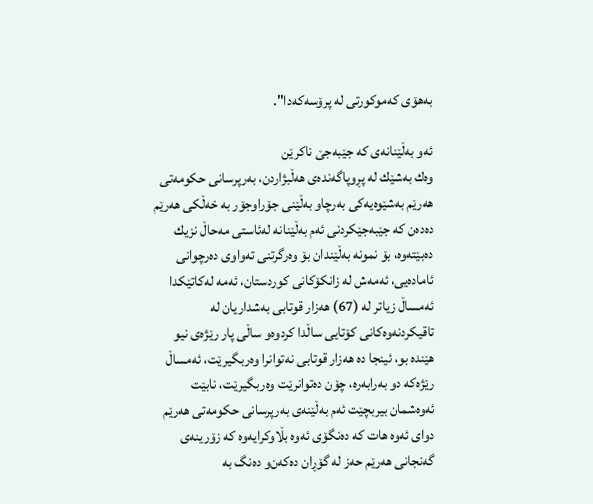به‌هۆی‌ كه‌موكورتی‌ له‌ پرۆسه‌كه‌دا".

ئه‌و به‌ڵێنانه‌ی‌ كه‌ جێبه‌جێ‌ ناكرێن
وه‌ك به‌شێك له‌ پڕوپاگه‌نده‌ی‌ هه‌ڵبژاردن، به‌رپرسانی‌ حكومه‌تی‌ هه‌رێم به‌شێوه‌یه‌كی‌ به‌رچاو به‌ڵێنی‌ جۆراوجۆر به‌ خه‌ڵكی‌ هه‌رێم ده‌ده‌ن كه‌ جێبه‌جێكردنی‌ ئه‌م به‌ڵێنانه‌ له‌ئاستی‌ مه‌حاڵ‌ نزیك ده‌بێته‌وه‌، بۆ نمونه‌ به‌ڵێندان بۆ وه‌رگرتنی‌ ته‌واوی‌ ده‌رچوانی‌ ئاماده‌یی‌، ئه‌مه‌ش له‌ زانكۆكانی‌ كوردستان، ئه‌مه‌ له‌كاتێكدا ئه‌مساڵ‌ زیاتر له‌ (67) هه‌زار قوتابی به‌شداریان له‌ تاقیكردنه‌وه‌كانی‌ كۆتایی‌ ساڵدا كردوه‌و ساڵی‌ پار رێژه‌ی‌ نیو هێنده‌ بو، ئینجا ده‌ هه‌زار قوتابی‌ نه‌توانرا وه‌ربگیرێت، ئه‌مساڵ‌ رێژه‌كه‌ دو به‌رابه‌ره‌، چۆن ده‌توانرێت وه‌ربگیرێت، نابێت ئه‌وه‌شمان بیربچێت ئه‌م به‌ڵێنه‌ی‌ به‌رپرسانی‌ حكومه‌تی‌ هه‌رێم دوای‌ ئه‌وه‌ هات كه‌ ده‌نگۆی‌ ئه‌وه‌ بڵاوكرایه‌وه‌ كه‌ زۆرینه‌ی‌ گه‌نجانی‌ هه‌رێم حه‌ز له‌ گۆڕان ده‌كه‌ن‌و ده‌نگ به‌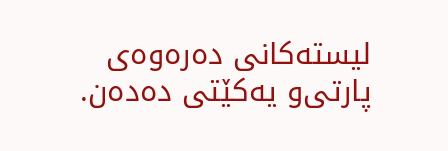لیسته‌كانی‌ ده‌ره‌وه‌ی‌ پارتی‌‌و یه‌كێتی‌ ده‌ده‌ن.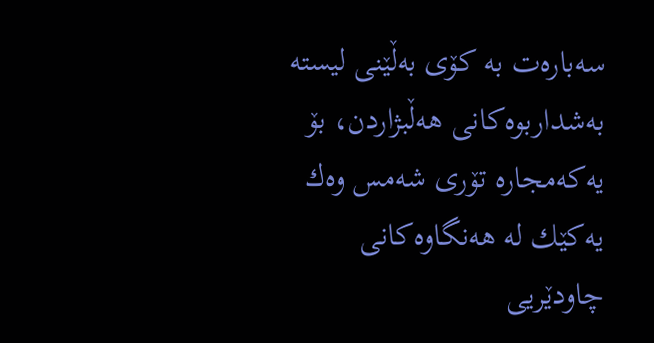سه‌باره‌ت به‌ كۆی‌ به‌ڵێنی‌ لیسته‌ به‌شداربوه‌كانی‌ هه‌ڵبژاردن، بۆ یه‌كه‌مجاره‌ تۆری‌ شه‌مس وه‌ك یه‌كێك له‌ هه‌نگاوه‌كانی‌ چاودێریی‌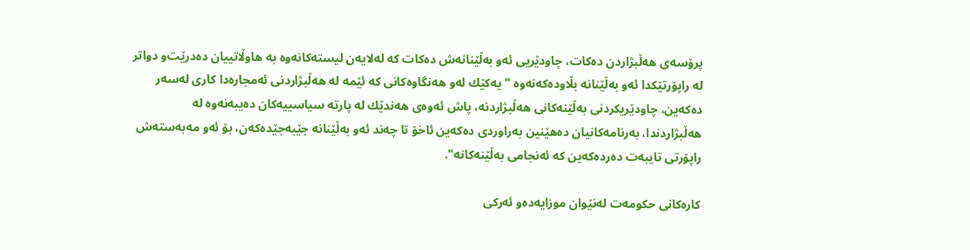پرۆسه‌ی‌ هه‌ڵبژاردن ده‌كات، چاودێریی‌ ئه‌و به‌ڵێنانه‌ش ده‌كات كه‌ له‌لایه‌ن لیسته‌كانه‌وه‌ به‌ هاوڵاتییان ده‌درێت‌و دواتر له‌ راپۆرتێكدا ئه‌و به‌ڵێنانه‌ بڵاوده‌كه‌نه‌وه‌ "یه‌كێك له‌و هه‌نگاوه‌كانی‌ كه‌ ئێمه‌ له‌ هه‌ڵبژاردنی‌ ئه‌مجاره‌دا كاری‌ له‌سه‌ر ده‌كه‌ین، چاودێریكردنی‌ به‌ڵێنه‌كانی‌ هه‌ڵبژاردنه‌، پاش ئه‌وه‌ی‌ هه‌ندێك له‌ پارته‌ سیاسییه‌كان ده‌یبه‌نه‌وه‌ له‌ هه‌ڵبژاردندا، به‌رنامه‌كانیان ده‌هێنین به‌راوردی‌ ده‌كه‌ین ئاخۆ تا چه‌ند ئه‌و به‌ڵێنانه‌ جێبه‌جێده‌كه‌ن، بۆ ئه‌و مه‌به‌سته‌ش راپۆرتی‌ تایبه‌ت ده‌رده‌كه‌ین كه‌ ئه‌نجامی‌ به‌ڵێنه‌كانه‌".

كاره‌كانی‌ حكومه‌ت له‌نێوان موزایه‌ده‌و ئه‌ركی‌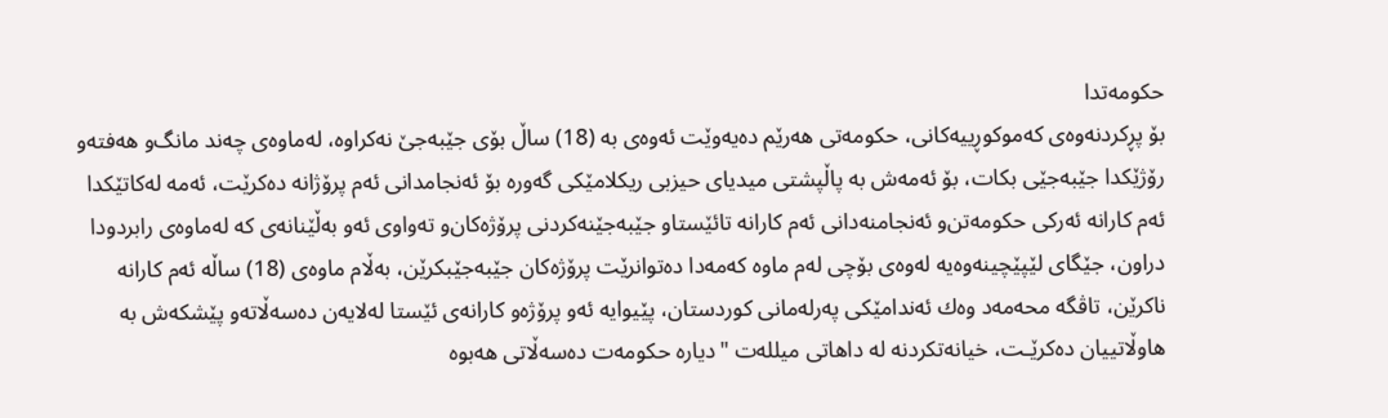حكومه‌تدا
بۆ پڕكردنه‌وه‌ی‌ كه‌موكوڕییه‌كانی‌، حكومه‌تی‌ هه‌رێم ده‌یه‌وێت ئه‌وه‌ی‌ به‌ (18) ساڵ‌ بۆی‌ جێبه‌جێ‌ نه‌كراوه‌، له‌ماوه‌ی‌ چه‌ند مانگ‌و هه‌فته‌‌و رۆژێكدا جێبه‌جێی بكات، بۆ ئه‌مه‌ش به‌ پاڵپشتی‌ میدیای‌ حیزبی‌ ریكلامێكی‌ گه‌وره‌ بۆ ئه‌نجامدانی‌ ئه‌م پرۆژانه‌ ده‌كرێت، ئه‌مه‌ له‌كاتێكدا ئه‌م كارانه‌ ئه‌ركی‌ حكومه‌تن‌و ئه‌نجامنه‌دانی‌ ئه‌م كارانه‌ تائێستاو جێبه‌جێنه‌كردنی‌ پرۆژه‌كان‌و ته‌واوی‌ ئه‌و به‌ڵێنانه‌ی‌ كه‌ له‌ماوه‌ی‌ رابردودا دراون، جێگای‌ لێپێچینه‌وه‌یه‌ له‌وه‌ی‌ بۆچی‌ له‌م ماوه‌ كه‌مه‌دا ده‌توانرێت پرۆژه‌كان جێبه‌جێبكرێن، به‌ڵام ماوه‌ی‌ (18) ساڵه‌ ئه‌م كارانه‌ ناكرێن، تاڤگه‌ محه‌مه‌د وه‌ك ئه‌ندامێكی‌ په‌رله‌مانی‌ كوردستان، پێیوایه‌ ئه‌و پرۆژه‌و كارانه‌ی‌ ئێستا له‌لایه‌ن ده‌سه‌ڵاته‌و پێشكه‌ش به‌ هاوڵاتییان ده‌كرێـت، خیانه‌تكردنه‌ له‌ داهاتی‌ میلله‌ت "دیاره‌ حكومه‌ت ده‌سه‌ڵاتی‌ هه‌بوه‌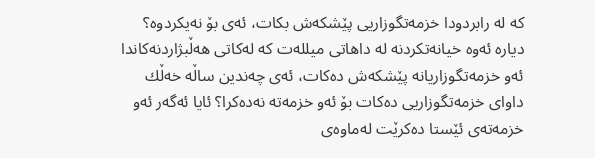كه‌ له‌ رابردودا خزمه‌تگوزاریی‌ پێشكه‌ش بكات، ئه‌ی‌ بۆ نه‌یكردوه‌؟ دیاره‌ ئه‌وه‌ خیانه‌تكردنه‌ له‌ داهاتی‌ میلله‌ت كه‌ له‌كاتی‌ هه‌ڵبژاردنه‌كاندا ئه‌و خزمه‌تگوزاریانه‌ پێشكه‌ش ده‌كات، ئه‌ی‌ چه‌ندین ساڵه‌ خه‌ڵك داوای‌ خزمه‌تگوزاریی‌ ده‌كات بۆ ئه‌و خزمه‌ته‌ نه‌ده‌كرا؟ ئایا ئه‌گه‌ر ئه‌و خزمه‌ته‌ی‌ ئێستا ده‌كرێت له‌ماوه‌ی‌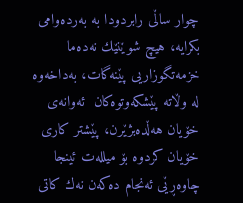چوار ساڵی‌ رابردودا به‌ به‌رده‌وامی‌ بكرایه‌، هیچ شوێنێك نه‌ده‌ما خزمه‌تگوزاریی‌ پێنه‌گات، به‌داخه‌وه‌ له‌ وڵاته‌ پێشكه‌وتوه‌كان  ئه‌وانه‌ی‌ خۆیان هه‌ڵده‌بژێرن، پێشتر كاری‌ خۆیان كردوه‌ بۆ میلله‌ت ئینجا چاوه‌ڕێی‌ ئه‌نجام ده‌كه‌ن نه‌ك كاتی‌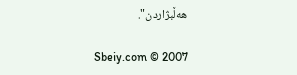هه‌ڵبژاردن".

Sbeiy.com © 2007